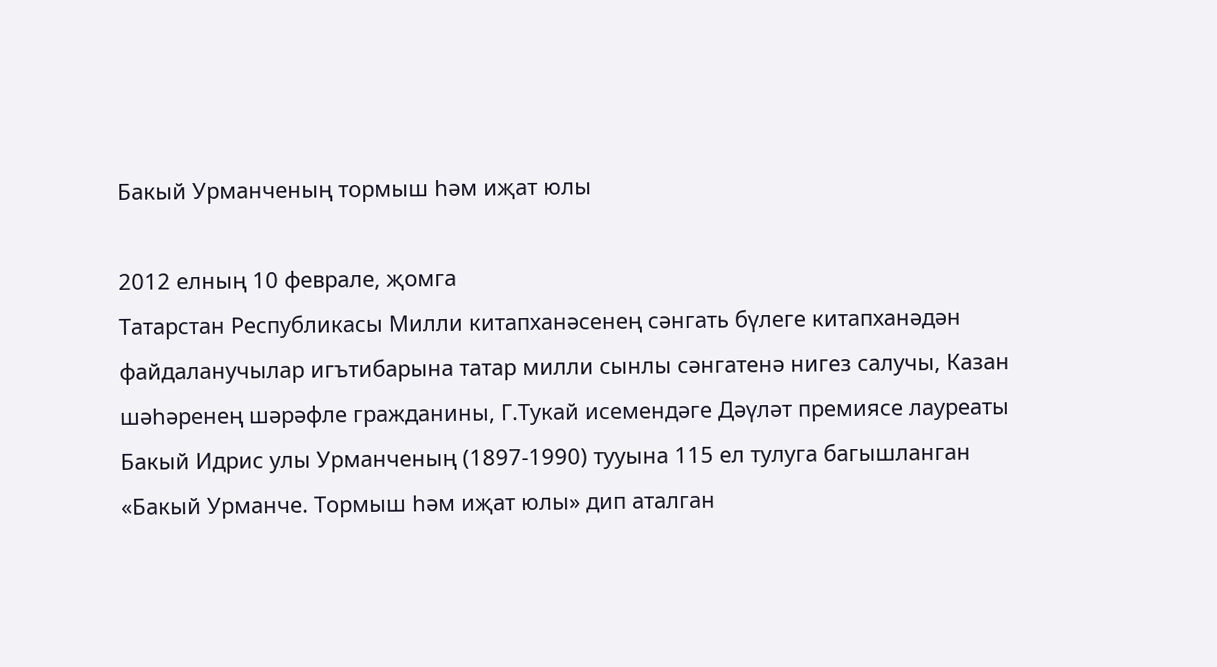Бакый Урманченың тормыш һәм иҗат юлы

2012 елның 10 феврале, җомга
Татарстан Республикасы Милли китапханәсенең сәнгать бүлеге китапханәдән файдаланучылар игътибарына татар милли сынлы сәнгатенә нигез салучы, Казан шәһәренең шәрәфле гражданины, Г.Тукай исемендәге Дәүләт премиясе лауреаты Бакый Идрис улы Урманченың (1897-1990) тууына 115 ел тулуга багышланган «Бакый Урманче. Тормыш һәм иҗат юлы» дип аталган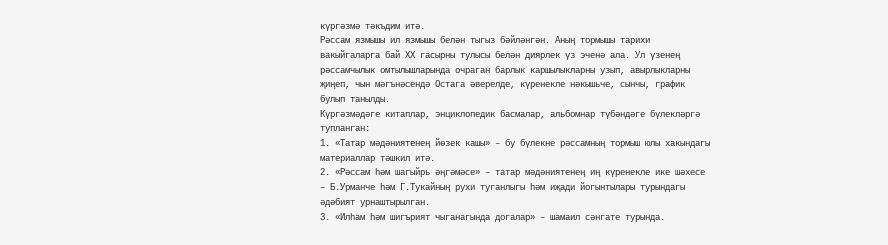күргәзмә тәкъдим итә.
Рәссам язмышы ил язмышы белән тыгыз бәйләнгән. Аның тормышы тарихи вакыйгаларга бай ХХ гасырны тулысы белән диярлек үз эченә ала. Ул үзенең рәссамчылык омтылышларында очраган барлык каршылыкларны узып, авырлыкларны җиңеп, чын мәгънәсендә Остага әверелде, күренекле нәкышьче, сынчы, график булып танылды.
Күргәзмәдәге китаплар, энциклопедик басмалар, альбомнар түбәндәге бүлекләргә тупланган:
1. «Татар мәдәниятенең йөзек кашы» – бу бүлекне рәссамның тормыш юлы хакындагы материаллар тәшкил итә.
2. «Рәссам һәм шагыйрь әңгәмәсе» – татар мәдәниятенең иң күренекле ике шәхесе – Б.Урманче һәм Г.Тукайның рухи туганлыгы һәм иҗади йогынтылары турындагы әдәбият урнаштырылган.
3. «Илһам һәм шигърият чыганагында догалар» – шамаил сәнгате турында.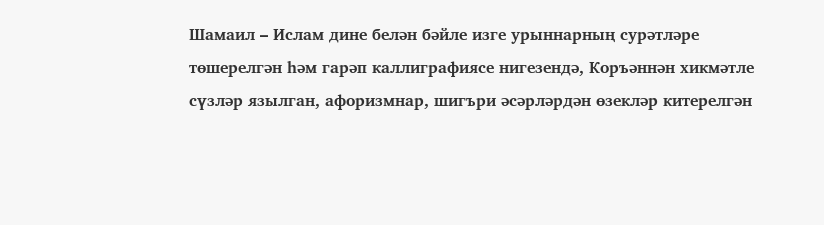Шамаил – Ислам дине белән бәйле изге урыннарның сурәтләре төшерелгән һәм гарәп каллиграфиясе нигезендә, Коръәннән хикмәтле сүзләр язылган, афоризмнар, шигъри әсәрләрдән өзекләр китерелгән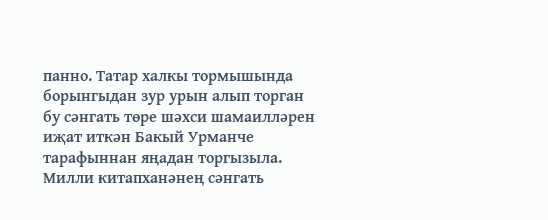панно. Татар халкы тормышында борынгыдан зур урын алып торган бу сәнгать төре шәхси шамаилләрен иҗат иткән Бакый Урманче тарафыннан яңадан торгызыла.
Милли китапханәнең сәнгать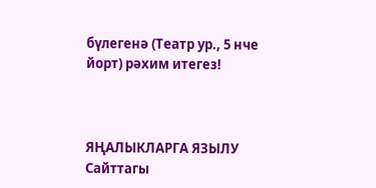бүлегенә (Театр ур., 5 нче йорт) рәхим итегез!



ЯҢАЛЫКЛАРГА ЯЗЫЛУ
Сайттагы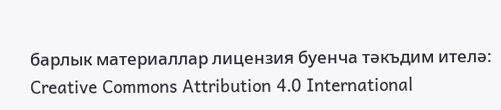барлык материаллар лицензия буенча тәкъдим ителә:
Creative Commons Attribution 4.0 International